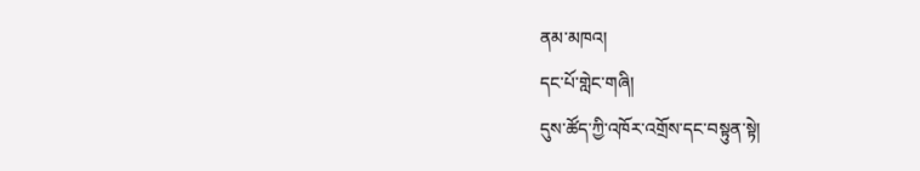ནམ་མཁའ།
དང་པོ་གླེང་གཞི།
དུས་ཚོད་ཀྱི་འཁོར་འགྲོས་དང་བསྟུན་སྟེ།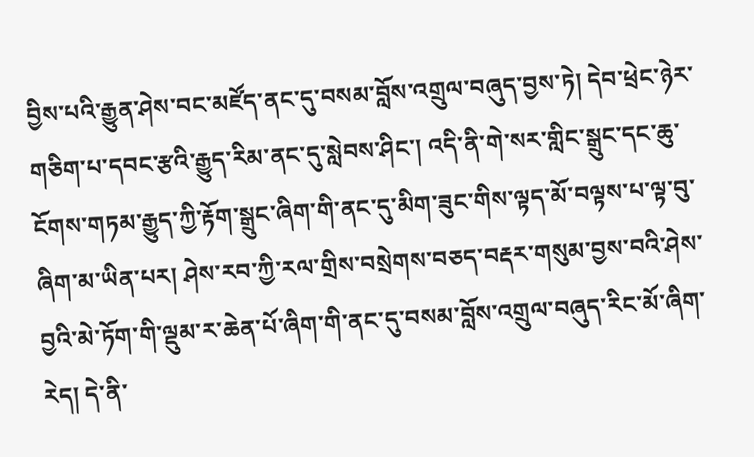བྱིས་པའི་རྒྱུན་ཤེས་བང་མཛོད་ནང་དུ་བསམ་བློས་འགྲུལ་བཞུད་བྱས་ཏེ། དེབ་ཕྲེང་ཉེར་གཅིག་པ་དབང་རྩའི་རྒྱུད་རིམ་ནང་དུ་སླེབས་ཤིང་། འདི་ནི་གེ་སར་གླིང་སྒྲུང་དང་ཆུ་ངོགས་གཏམ་རྒྱུད་ཀྱི་རྟོག་སྒྲུང་ཞིག་གི་ནང་དུ་མིག་ཟུང་གིས་ལྟད་མོ་བལྟས་པ་ལྟ་བུ་ཞིག་མ་ཡིན་པར། ཤེས་རབ་ཀྱི་རལ་གྲིས་བསྲེགས་བཅད་བརྡར་གསུམ་བྱས་བའི་ཤེས་བྱའི་མེ་ཏོག་གི་ལྡུམ་ར་ཆེན་པོ་ཞིག་གི་ནང་དུ་བསམ་བློས་འགྲུལ་བཞུད་རིང་མོ་ཞིག་རེད། དེ་ནི་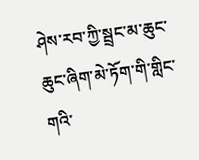ཤེས་རབ་ཀྱི་སྦྲང་མ་ཆུང་ཆུང་ཞིག་མེ་ཏོག་གི་གླིང་གའི་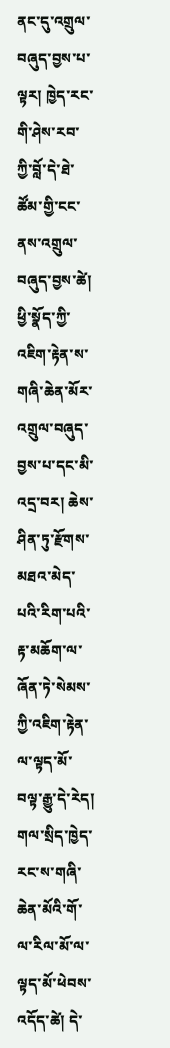ནང་དུ་འགྲུལ་བཞུད་བྱས་པ་ལྟར། ཁྱེད་རང་གི་ཤེས་རབ་ཀྱི་བློ་དེ་ཐེ་ཚོམ་གྱི་ངང་ནས་འགྲུལ་བཞུད་བྱས་ཚེ། ཕྱི་སྣོད་ཀྱི་འཇིག་རྟེན་ས་གཞི་ཆེན་མོར་འགྲུལ་བཞུད་བྱས་པ་དང་མི་འདྲ་བར། ཆེས་ཤིན་ཏུ་རྫོགས་མཐའ་མེད་པའི་རིག་པའི་རྟ་མཆོག་ལ་ཞོན་ཏེ་སེམས་ཀྱི་འཇིག་རྟེན་ལ་ལྟད་མོ་བལྟ་རྒྱུ་དེ་རེད། གལ་སྲིད་ཁྱེད་རང་ས་གཞི་ཆེན་མོའི་གོ་ལ་རིལ་མོ་ལ་ལྟད་མོ་ཕེབས་འདོད་ཚེ། དེ་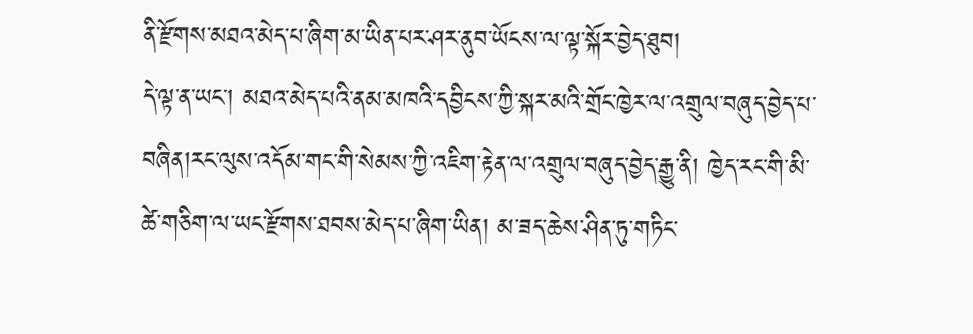ནི་རྫོགས་མཐའ་མེད་པ་ཞིག་མ་ཡིན་པར་ཤར་ནུབ་ཡོངས་ལ་ལྟ་སྐོར་བྱེད་ཐུབ།
དེ་ལྟ་ན་ཡང་། མཐའ་མེད་པའི་ནམ་མཁའི་དབྱིངས་ཀྱི་སྐར་མའི་གྲོང་ཁྱེར་ལ་འགྲུལ་བཞུད་བྱེད་པ་བཞིན།རང་ལུས་འདོམ་གང་གི་སེམས་ཀྱི་འཇིག་རྟེན་ལ་འགྲུལ་བཞུད་བྱེད་རྒྱུ་ནི། ཁྱེད་རང་གི་མི་ཚེ་གཅིག་ལ་ཡང་རྫོགས་ཐབས་མེད་པ་ཞིག་ཡིན། མ་ཟད་ཆེས་ཤིན་ཏུ་གཏིང་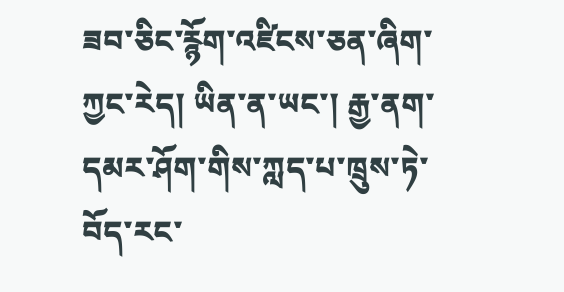ཟབ་ཅིང་རྙོག་འཛིངས་ཅན་ཞིག་ཀྱང་རེད། ཡིན་ན་ཡང་། རྒྱ་ནག་དམར་ཤོག་གིས་ཀླད་པ་ཁྲུས་ཏེ་བོད་རང་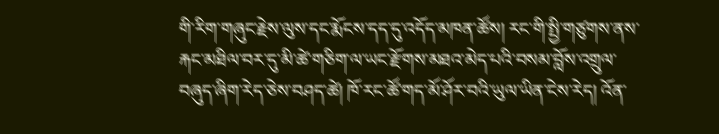གི་རིག་གཞུང་རྗེས་ལུས་དང་རྨོངས་དད་དུ་འདོད་མཁན་ཚོས། རང་གི་སྤྱི་གཙུགས་ནས་རྐང་མཐིལ་བར་དུ་མི་ཚེ་གཅིག་ལ་ཡང་རྫོགས་མཐའ་མེད་པའི་བསམ་བློས་འགྲུལ་བཞུད་ཞིག་རེད་ཅེས་བཤད་ཚེ། ཁོ་རང་ཚོ་གད་མོ་ཤོར་བའི་ཡུལ་ཡིན་ངེས་རེད། འོན་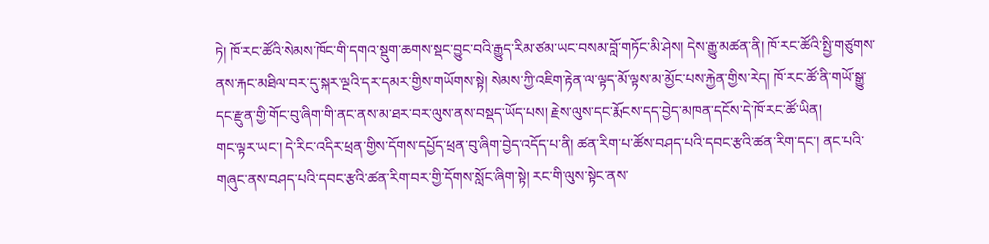ཏེ། ཁོ་རང་ཚོའི་སེམས་ཁོང་གི་དགའ་སྡུག་ཆགས་སྡང་བྱུང་བའི་རྒྱུད་རིམ་ཙམ་ཡང་བསམ་བློ་གཏོང་མི་ཤེས། དེས་རྒྱུ་མཚན་ནི། ཁོ་རང་ཚོའི་སྤྱི་གཙུགས་ནས་རྐང་མཐིལ་བར་དུ་སྐར་ལྔའི་དར་དམར་གྱིས་གཡོགས་སྟེ། སེམས་ཀྱི་འཇིག་རྟེན་ལ་ལྟད་མོ་ལྟས་མ་མྱོང་པས་རྐྱེན་གྱིས་རེད། ཁོ་རང་ཚོ་ནི་གཡོ་སྒྱུ་དང་རྫུན་གྱི་གོང་བུ་ཞིག་གི་ནང་ནས་མ་ཐར་བར་ལུས་ནས་བསྡད་ཡོད་པས། རྗེས་ལུས་དང་རྨོངས་དད་བྱེད་མཁན་དངོས་དེ་ཁོ་རང་ཚོ་ཡིན།
གང་ལྟར་ཡང་། དེ་རིང་འདིར་ཕྲན་གྱིས་དོགས་དཔྱོད་ཕྲན་བུ་ཞིག་བྱེད་འདོད་པ་ནི། ཚན་རིག་པ་ཚོས་བཤད་པའི་དབང་རྩའི་ཚན་རིག་དང་། ནང་པའི་གཞུང་ནས་བཤད་པའི་དབང་རྩའི་ཚན་རིག་བར་གྱི་དོགས་སློང་ཞིག་སྟེ། རང་གི་ལུས་སྟེང་ནས་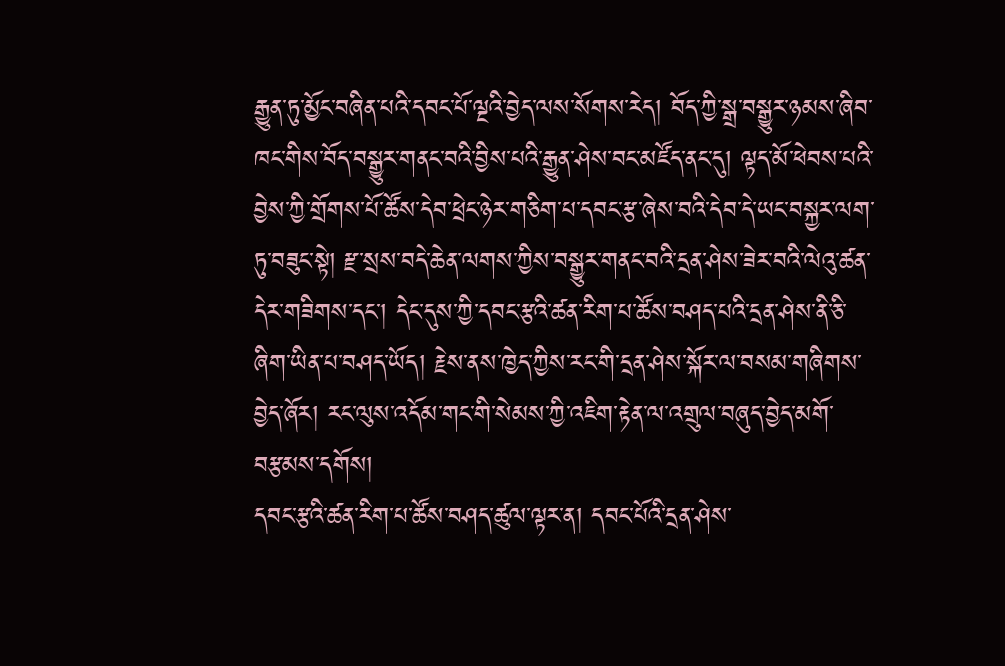རྒྱུན་ཏུ་མྱོང་བཞིན་པའི་དབང་པོ་ལྔའི་བྱེད་ལས་སོགས་རེད། བོད་ཀྱི་སྒྲ་བསྒྱུར་ཉམས་ཞིབ་ཁང་གིས་བོད་བསྒྱུར་གནང་བའི་བྱིས་པའི་རྒྱུན་ཤེས་བང་མཛོད་ནང་དུ། ལྟད་མོ་ཕེབས་པའི་བྱེས་ཀྱི་གྲོགས་པོ་ཚོས་དེབ་ཕྲེང་ཉེར་གཅིག་པ་དབང་རྩ་ཞེས་བའི་དེབ་དེ་ཡང་བསྐྱར་ལག་ཏུ་བཟུང་སྟེ། རྫ་སྲས་བདེ་ཆེན་ལགས་ཀྱིས་བསྒྱུར་གནང་བའི་དྲན་ཤེས་ཟེར་བའི་ལེའུ་ཚན་དེར་གཟིགས་དང་། དེང་དུས་ཀྱི་དབང་རྩའི་ཚན་རིག་པ་ཚོས་བཤད་པའི་དྲན་ཤེས་ནི་ཅི་ཞིག་ཡིན་པ་བཤད་ཡོད། རྗེས་ནས་ཁྱེད་ཀྱིས་རང་གི་དྲན་ཤེས་སྐོར་ལ་བསམ་གཞིགས་བྱེད་ཞོར། རང་ལུས་འདོམ་གང་གི་སེམས་ཀྱི་འཇིག་རྟེན་ལ་འགྲུལ་བཞུད་བྱེད་མགོ་བརྩམས་དགོས།
དབང་རྩའི་ཚན་རིག་པ་ཚོས་བཤད་ཚུལ་ལྟར་ན། དབང་པོའི་དྲན་ཤེས་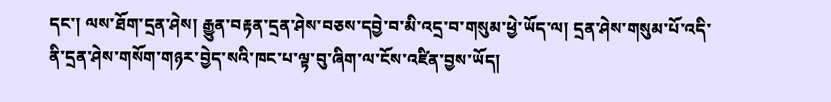དང་། ལས་ཐོག་དྲན་ཤེས། རྒྱུན་བརྟན་དྲན་ཤེས་བཅས་དབྱེ་བ་མི་འདྲ་བ་གསུམ་ཕྱེ་ཡོད་ལ། དྲན་ཤེས་གསུམ་པོ་འདི་ནི་དྲན་ཤེས་གསོག་གཉར་བྱེད་སའི་ཁང་པ་ལྟ་བུ་ཞིག་ལ་ངོས་འཛིན་བྱས་ཡོད།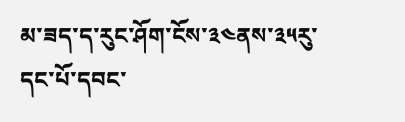མ་ཟད་ད་རུང་ཤོག་ངོས་༣༤ནས་༣༥རུ་དང་པོ་དབང་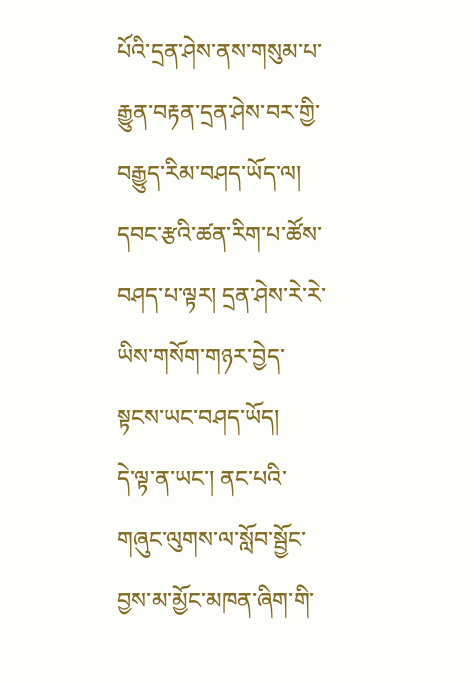པོའི་དྲན་ཤེས་ནས་གསུམ་པ་རྒྱུན་བརྟན་དྲན་ཤེས་བར་གྱི་བརྒྱུད་རིམ་བཤད་ཡོད་ལ། དབང་རྩའི་ཚན་རིག་པ་ཚོས་བཤད་པ་ལྟར། དྲན་ཤེས་རེ་རེ་ཡིས་གསོག་གཉར་བྱེད་སྟངས་ཡང་བཤད་ཡོད།
དེ་ལྟ་ན་ཡང་། ནང་པའི་གཞུང་ལུགས་ལ་སློབ་སྦྱོང་བྱས་མ་མྱོང་མཁན་ཞིག་གི་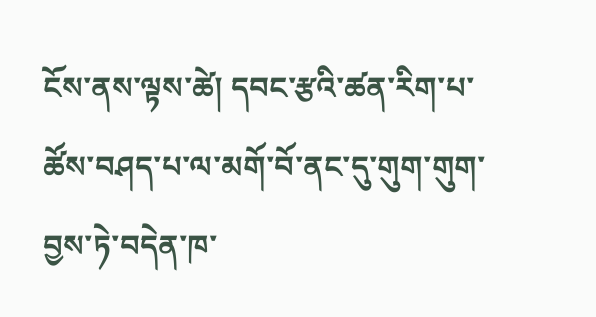ངོས་ནས་ལྟས་ཚེ། དབང་རྩའི་ཚན་རིག་པ་ཚོས་བཤད་པ་ལ་མགོ་བོ་ནང་དུ་གུག་གུག་བྱས་ཏེ་བདེན་ཁ་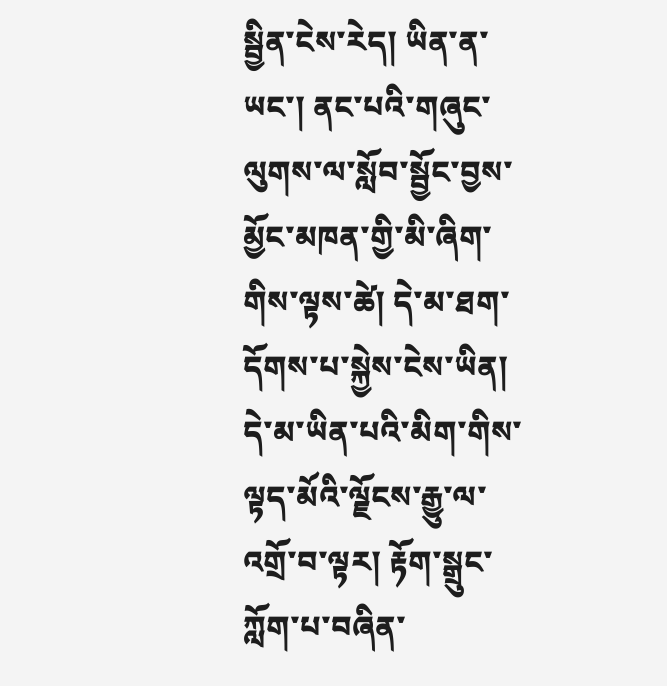སྦྱིན་ངེས་རེད། ཡིན་ན་ཡང་། ནང་པའི་གཞུང་ལུགས་ལ་སློབ་སྦྱོང་བྱས་མྱོང་མཁན་གྱི་མི་ཞིག་གིས་ལྟས་ཚེ། དེ་མ་ཐག་དོགས་པ་སྐྱེས་ངེས་ཡིན། དེ་མ་ཡིན་པའི་མིག་གིས་ལྟད་མོའི་ལྗོངས་རྒྱུ་ལ་འགྲོ་བ་ལྟར། རྟོག་སྒྲུང་ཀློག་པ་བཞིན་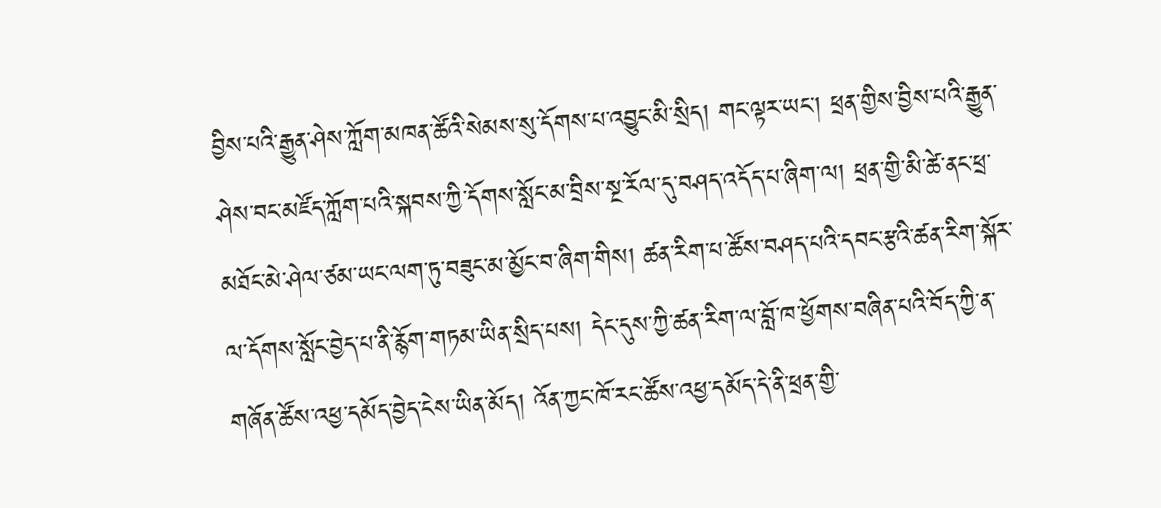བྱིས་པའི་རྒྱུན་ཤེས་ཀློག་མཁན་ཚོའི་སེམས་སུ་དོགས་པ་འབྱུང་མི་སྲིད། གང་ལྟར་ཡང་། ཕྲན་གྱིས་བྱིས་པའི་རྒྱུན་ཤེས་བང་མཛོད་ཀློག་པའི་སྐབས་ཀྱི་དོགས་སློང་མ་བྲིས་སྔ་རོལ་དུ་བཤད་འདོད་པ་ཞིག་ལ། ཕྲན་གྱི་མི་ཚེ་ནང་ཕྲ་མཐོང་མེ་ཤེལ་ཙམ་ཡང་ལག་ཏུ་བཟུང་མ་མྱོང་བ་ཞིག་གིས། ཚན་རིག་པ་ཚོས་བཤད་པའི་དབང་རྩའི་ཚན་རིག་སྐོར་ལ་དོགས་སློང་བྱེད་པ་ནི་རྙོག་གཏམ་ཡིན་སྲིད་པས། དེང་དུས་ཀྱི་ཚན་རིག་ལ་བློ་ཁ་ཕྱོགས་བཞིན་པའི་བོད་ཀྱི་ན་གཞོན་ཚོས་འཕྱ་དམོད་བྱེད་ངེས་ཡིན་མོད། འོན་ཀྱང་ཁོ་རང་ཚོས་འཕྱ་དམོད་དེ་ནི་ཕྲན་གྱི་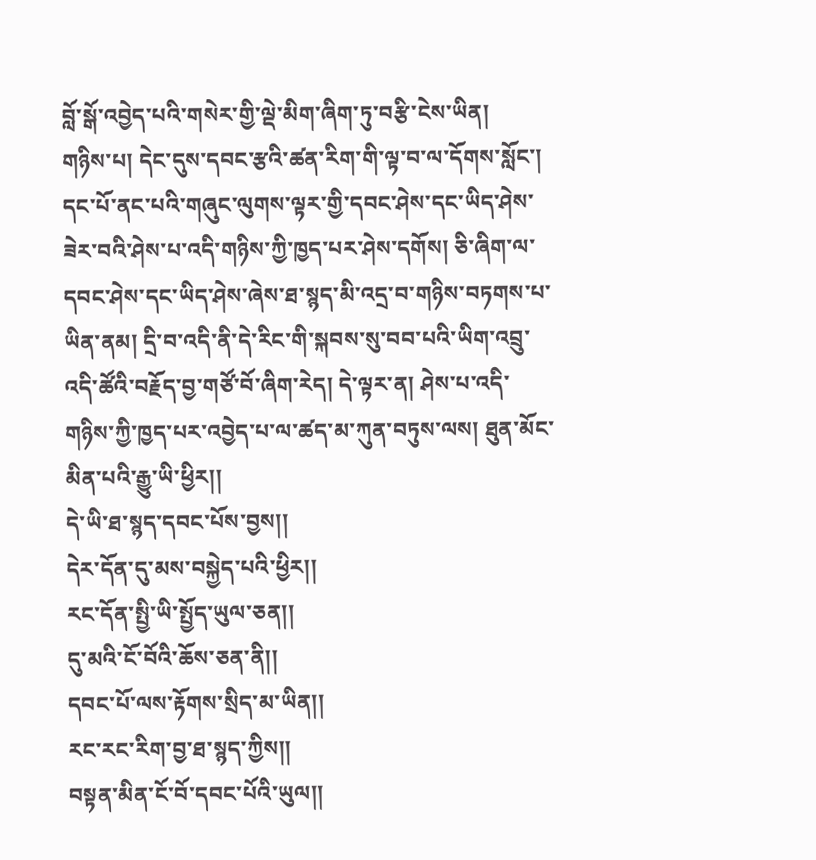བློ་སྒོ་འབྱེད་པའི་གསེར་གྱི་ལྡེ་མིག་ཞིག་ཏུ་བརྩི་ངེས་ཡིན།
གཉིས་པ། དེང་དུས་དབང་རྩའི་ཚན་རིག་གི་ལྟ་བ་ལ་དོགས་སློང་།
དང་པོ་ནང་པའི་གཞུང་ལུགས་ལྟར་གྱི་དབང་ཤེས་དང་ཡིད་ཤེས་ཟེར་བའི་ཤེས་པ་འདི་གཉིས་ཀྱི་ཁྱད་པར་ཤེས་དགོས། ཅི་ཞིག་ལ་དབང་ཤེས་དང་ཡིད་ཤེས་ཞེས་ཐ་སྙད་མི་འདྲ་བ་གཉིས་བཏགས་པ་ཡིན་ནམ། དྲི་བ་འདི་ནི་དེ་རིང་གི་སྐབས་སུ་བབ་པའི་ཡིག་འབྲུ་འདི་ཚོའི་བརྗོད་བྱ་གཙོ་བོ་ཞིག་རེད། དེ་ལྟར་ན། ཤེས་པ་འདི་གཉིས་ཀྱི་ཁྱད་པར་འབྱེད་པ་ལ་ཚད་མ་ཀུན་བཏུས་ལས། ཐུན་མོང་མིན་པའི་རྒྱུ་ཡི་ཕྱིར།།
དེ་ཡི་ཐ་སྙད་དབང་པོས་བྱས།།
དེར་དོན་དུ་མས་བསྐྱེད་པའི་ཕྱིར།།
རང་དོན་སྤྱི་ཡི་སྤྱོད་ཡུལ་ཅན།།
དུ་མའི་ངོ་བོའི་ཆོས་ཅན་ནི།།
དབང་པོ་ལས་རྟོགས་སྲིད་མ་ཡིན།།
རང་རང་རིག་བྱ་ཐ་སྙད་ཀྱིས།།
བསྟན་མིན་ངོ་བོ་དབང་པོའི་ཡུལ།།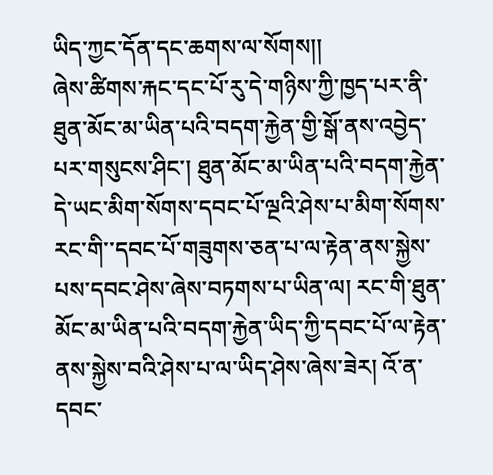ཡིད་ཀྱང་དོན་དང་ཆགས་ལ་སོགས།།
ཞེས་ཚིགས་རྐང་དང་པོ་རུ་དེ་གཉིས་ཀྱི་ཁྱད་པར་ནི་ཐུན་མོང་མ་ཡིན་པའི་བདག་རྐྱེན་གྱི་སྒོ་ནས་འབྱེད་པར་གསུངས་ཤིང་། ཐུན་མོང་མ་ཡིན་པའི་བདག་རྐྱེན་དེ་ཡང་མིག་སོགས་དབང་པོ་ལྔའི་ཤེས་པ་མིག་སོགས་རང་གི་་དབང་པོ་གཟུགས་ཅན་པ་ལ་རྟེན་ནས་སྐྱེས་པས་དབང་ཤེས་ཞེས་བཏགས་པ་ཡིན་ལ། རང་གི་ཐུན་མོང་མ་ཡིན་པའི་བདག་རྐྱེན་ཡིད་ཀྱི་དབང་པོ་ལ་རྟེན་ནས་སྐྱེས་བའི་ཤེས་པ་ལ་ཡིད་ཤེས་ཞེས་ཟེར། འོ་ན་དབང་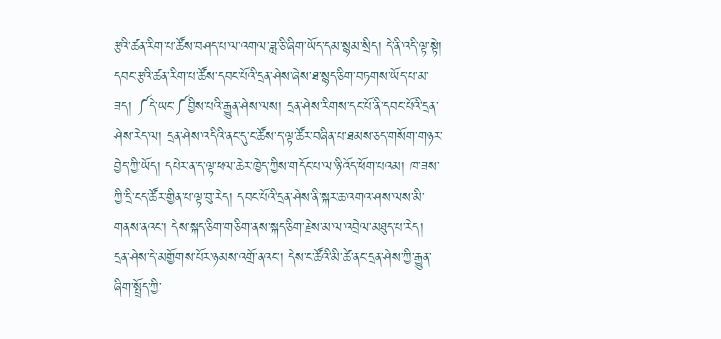རྩའི་ཚན་རིག་པ་ཚོས་བཤད་པ་ལ་འགལ་ཟླ་ཅི་ཞིག་ཡོད་དམ་སྙམ་སྲིད། དེ་ནི་འདི་ལྟ་སྟེ། དབང་རྩའི་ཚན་རིག་པ་ཚོས་དབང་པོའི་དྲན་ཤེས་ཞེས་ཐ་སྙད་ཅིག་བཏགས་ཡོད་པ་མ་ཟད། ༼དེ་ཡང་༼བྱིས་པའི་རྒྱུན་ཤེས་ལས། དྲན་ཤེས་རིགས་དང་པོ་ནི་དབང་པོའི་དྲན་ཤེས་རེད་ལ། དྲན་ཤེས་འདིའི་ནང་དུ་ང་ཚོས་ད་ལྟ་ཚོར་བཞིན་པ་ཐམས་ཅད་གསོག་གཉར་བྱེད་ཀྱི་ཡོད། དཔེར་ན་ད་ལྟ་ཕལ་ཆེར་ཁྱེད་ཀྱིས་གདོང་པ་ལ་ཉི་འོད་ཕོག་པའམ། ཁ་ཟས་ཀྱི་དྲི་ངད་ཚོར་གྱིན་པ་ལྟ་བུ་རེད། དབང་པོའི་དྲན་ཤེས་ནི་སྐར་ཆ་འགའ་ཤས་ལས་མི་གནས་ནའང་། དེས་སྐད་ཅིག་གཅིག་ནས་སྐད་ཅིག་རྗེས་མ་ལ་འབྲེལ་མཐུད་པ་རེད། དྲན་ཤེས་དེ་མགྱོགས་པོར་ཉམས་འགྲོ་ནའང་། དེས་ང་ཚོའི་མི་ཚེ་ནང་དྲན་ཤེས་ཀྱི་རྒྱུན་ཞིག་སྤྲོད་ཀྱི་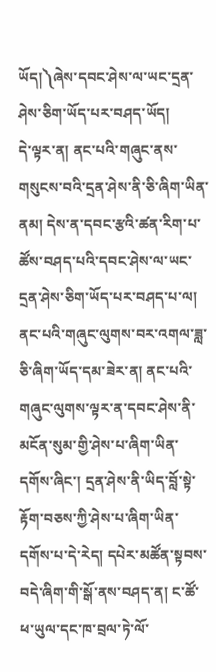ཡོད།༽ཞེས་དབང་ཤེས་ལ་ཡང་དྲན་ཤེས་ཅིག་ཡོད་པར་བཤད་ཡོད།
དེ་ལྟར་ན། ནང་པའི་གཞུང་ནས་གསུངས་བའི་དྲན་ཤེས་ནི་ཅི་ཞིག་ཡིན་ནམ། དེས་ན་དབང་རྩའི་ཚན་རིག་པ་ཚོས་བཤད་པའི་དབང་ཤེས་ལ་ཡང་དྲན་ཤེས་ཅིག་ཡོད་པར་བཤད་པ་ལ། ནང་པའི་གཞུང་ལུགས་བར་འགལ་ཟླ་ཅི་ཞིག་ཡོད་དམ་ཟེར་ན། ནང་པའི་གཞུང་ལུགས་ལྟར་ན་དབང་ཤེས་ནི་མངོན་སུམ་གྱི་ཤེས་པ་ཞིག་ཡིན་དགོས་ཞིང་། དྲན་ཤེས་ནི་ཡིད་བློ་སྟེ་རྟོག་བཅས་ཀྱི་ཤེས་པ་ཞིག་ཡིན་དགོས་པ་དེ་རེད། དཔེར་མཚོན་སྟབས་བདེ་ཞིག་གི་སྒོ་ནས་བཤད་ན། ང་ཚོ་ཕ་ཡུལ་དང་ཁ་བྲལ་ཏེ་ལོ་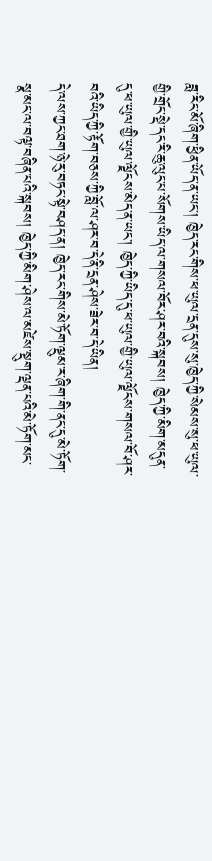ཟླ་རིང་མོ་ཞིག་ཕྱིན་ཡོད་ན་ཡང་། ཁྱེད་རང་གིས་ཕ་ཡུལ་དྲན་དུས་སུ་ཁྱེད་ཀྱི་སེམས་སུ་ཕ་ཡུལ་གྱི་གྲོང་སྡེ་དང་རི་ཆུ་ལུང་པ་སོགས་ཡིད་ལ་གསལ་བོར་ཤར་བའི་སྐབས། ཁྱེད་ཀྱི་མིག་མདུན་དུ་ཕ་ཡུལ་གྱི་ཡུལ་ལྗོངས་མེད་ན་ཡང་། ཁྱེད་ཀྱི་ཡིད་དུ་ཕ་ཡུལ་གྱི་ཡུལ་ལྗོངས་གསལ་བོ་ཤར་བའི་ཡིད་ཀྱི་རྟོག་བཅས་ཀྱི་བློ་ལ་ཤར་བ་དེ་ནི་དྲན་ཤེས་ཟེར་བ་དེ་ཡིན།
དེ་ལས་ཀྱང་ཐག་ཉེ་རུ་བཏང་སྟེ་བཤད་ན། ཁྱེད་རང་གིས་མེ་ཏོག་ལྡུམ་ར་ཞིག་གི་ནང་དུ་མེ་ཏོག་སྣ་མང་ལ་བལྟ་བཞིན་པའི་སྐབས། ཁྱེད་ཀྱི་མིག་ཤེས་ལ་མཛེས་སྡུག་ལྡན་པའི་མེ་ཏོག་མང་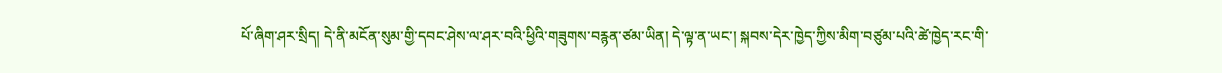པོ་ཞིག་ཤར་སྲིད། དེ་ནི་མངོན་སུམ་གྱི་དབང་ཤེས་ལ་ཤར་བའི་ཕྱིའི་གཟུགས་བརྙན་ཙམ་ཡིན། དེ་ལྟ་ན་ཡང་། སྐབས་དེར་ཁྱེད་ཀྱིས་མིག་བཙུམ་པའི་ཚེ་ཁྱེད་རང་གི་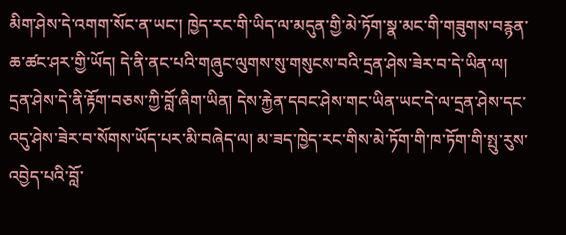མིག་ཤེས་དེ་འགག་སོང་ན་ཡང་། ཁྱེད་རང་གི་ཡིད་ལ་མདུན་གྱི་མེ་ཏོག་སྣ་མང་གི་གཟུགས་བརྙན་ཆ་ཚང་ཤར་གྱི་ཡོད། དེ་ནི་ནང་པའི་གཞུང་ལུགས་སུ་གསུངས་བའི་དྲན་ཤེས་ཟེར་བ་དེ་ཡིན་ལ། དྲན་ཤེས་དེ་ནི་རྟོག་བཅས་ཀྱི་བློ་ཞིག་ཡིན། དེས་རྐྱེན་དབང་ཤེས་གང་ཡིན་ཡང་དེ་ལ་དྲན་ཤེས་དང་འདུ་ཤེས་ཟེར་བ་སོགས་ཡོད་པར་མི་བཞེད་ལ། མ་ཟད་ཁྱེད་རང་གིས་མེ་ཏོག་གི་ཁ་ཏོག་གི་སྤུ་རུས་འབྱེད་པའི་བློ་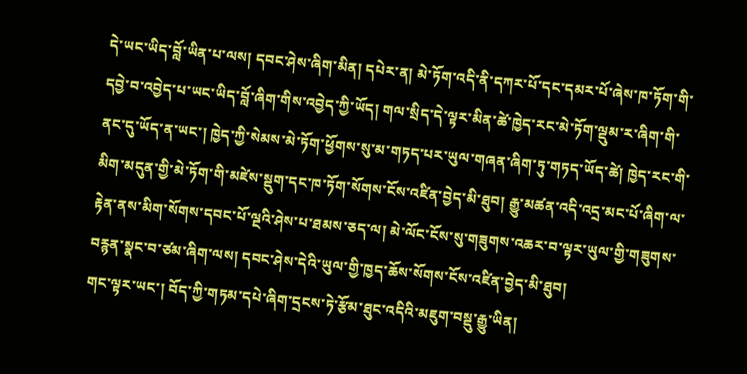དེ་ཡང་ཡིད་བློ་ཡིན་པ་ལས། དབང་ཤེས་ཞིག་མིན། དཔེར་ན། མེ་ཏོག་འདི་ནི་དཀར་པོ་དང་དམར་པོ་ཞེས་ཁ་ཏོག་གི་དབྱེ་བ་འབྱེད་པ་ཡང་ཡིད་བློ་ཞིག་གིས་འབྱེད་ཀྱི་ཡོད། གལ་སྲིད་དེ་ལྟར་མིན་ཚེ་ཁྱེད་རང་མེ་ཏོག་ལྡུམ་ར་ཞིག་གི་ནང་དུ་ཡོད་ན་ཡང་། ཁྱེད་ཀྱི་སེམས་མེ་ཏོག་ཕྱོགས་སུ་མ་གཏད་པར་ཡུལ་གཞན་ཞིག་ཏུ་གཏད་ཡོད་ཚེ། ཁྱེད་རང་གི་མིག་མདུན་གྱི་མེ་ཏོག་གི་མཛེས་སྡུག་དང་ཁ་ཏོག་སོགས་ངོས་འཛིན་བྱེད་མི་ཐུབ། རྒྱུ་མཚན་འདི་འདྲ་མང་པོ་ཞིག་ལ་རྟེན་ནས་མིག་སོགས་དབང་པོ་ལྔའི་ཤེས་པ་ཐམས་ཅད་ལ། མེ་ལོང་ངོས་སུ་གཟུགས་འཆར་བ་ལྟར་ཡུལ་གྱི་གཟུགས་བརྙན་སྣང་བ་ཙམ་ཞིག་ལས། དབང་ཤེས་དེའི་ཡུལ་གྱི་ཁྱད་ཆོས་སོགས་ངོས་འཛིན་བྱེད་མི་ཐུབ།
གང་ལྟར་ཡང་། བོད་ཀྱི་གཏམ་དཔེ་ཞིག་དྲངས་ཏེ་རྩོམ་ཐུང་འདིའི་མཇུག་བསྡུ་རྒྱུ་ཡིན།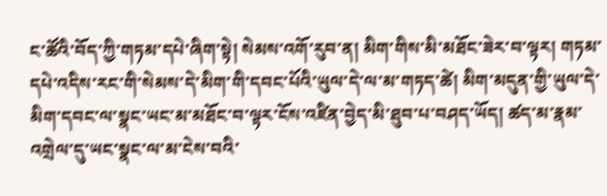ང་ཚོའི་བོད་ཀྱི་གཏམ་དཔེ་ཞིག་སྟེ། སེམས་འགོ་རུབ་ན། མིག་གིས་མི་མཐོང་ཟེར་བ་ལྟར། གཏམ་དཔེ་འདིས་རང་གི་སེམས་དེ་མིག་གི་དབང་པོའི་ཡུལ་དེ་ལ་མ་གཏད་ཚེ། མིག་མདུན་གྱི་ཡུལ་དེ་ མིག་དབང་ལ་སྣང་ཡང་མ་མཐོང་བ་ལྟར་ངོས་འཛིན་བྱེད་མི་ཐུབ་པ་བཤད་ཡོད། ཚད་མ་རྣམ་འགྲེལ་དུ་ཡང་སྣང་ལ་མ་ངེས་བའི་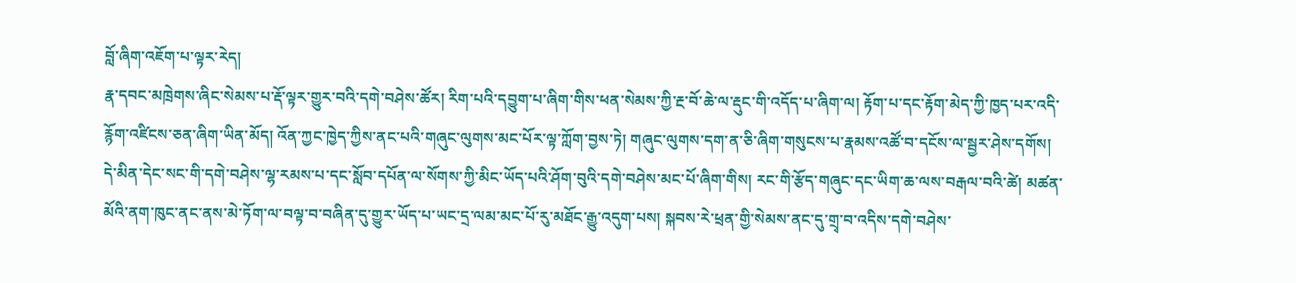བློ་ཞིག་འཇོག་པ་ལྟར་རེད།
རྣ་དབང་མཁྲེགས་ཞིང་སེམས་པ་རྡོ་ལྟར་གྱུར་བའི་དགེ་བཤེས་ཚོར། རིག་པའི་དབྱུག་པ་ཞིག་གིས་ཕན་སེམས་ཀྱི་རྔ་བོ་ཆེ་ལ་རྡུང་གི་འདོད་པ་ཞིག་ལ། རྟོག་པ་དང་རྟོག་མེད་ཀྱི་ཁྱད་པར་འདི་རྙོག་འཛིངས་ཅན་ཞིག་ཡིན་མོད། འོན་ཀྱང་ཁྱེད་ཀྱིས་ནང་པའི་གཞུང་ལུགས་མང་པོར་ལྟ་ཀློག་བྱས་ཏེ། གཞུང་ལུགས་དག་ན་ཅི་ཞིག་གསུངས་པ་རྣམས་འཚོ་བ་དངོས་ལ་སྦྱར་ཤེས་དགོས། དེ་མིན་དེང་སང་གི་དགེ་བཤེས་ལྷ་རམས་པ་དང་སློབ་དཔོན་ལ་སོགས་ཀྱི་མིང་ཡོད་པའི་ཤོག་བུའི་དགེ་བཤེས་མང་པོ་ཞིག་གིས། རང་གི་རྩོད་གཞུང་དང་ཡིག་ཆ་ལས་བརྒལ་བའི་ཚེ། མཚན་མོའི་ནག་ཁུང་ནང་ནས་མེ་ཏོག་ལ་བལྟ་བ་བཞིན་དུ་གྱུར་ཡོད་པ་ཡང་དྲ་ལམ་མང་པོ་རུ་མཐོང་རྒྱུ་འདུག་པས། སྐབས་རེ་ཕྲན་གྱི་སེམས་ནང་དུ་གྲྭ་བ་འདིས་དགེ་བཤེས་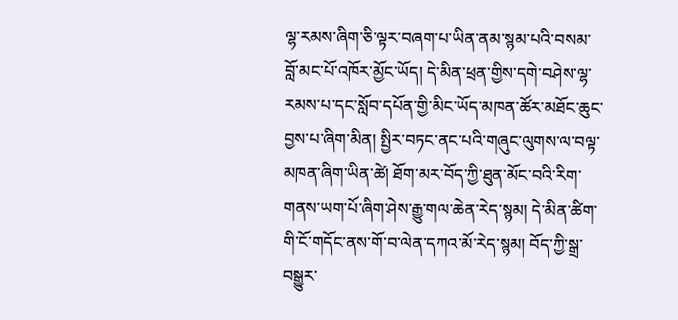ལྷ་རམས་ཞིག་ཅི་ལྟར་བཞག་པ་ཡིན་ནམ་སྙམ་པའི་བསམ་བློ་མང་པོ་འཁོར་མྱོང་ཡོད། དེ་མིན་ཕྲན་གྱིས་དགེ་བཤེས་ལྷ་རམས་པ་དང་སློབ་དཔོན་གྱི་མིང་ཡོད་མཁན་ཚོར་མཐོང་ཆུང་བྱས་པ་ཞིག་མིན། སྤྱིར་བཏང་ནང་པའི་གཞུང་ལུགས་ལ་བལྟ་མཁན་ཞིག་ཡིན་ཚེ། ཐོག་མར་བོད་ཀྱི་ཐུན་མོང་བའི་རིག་གནས་ཡག་པོ་ཞིག་ཤེས་རྒྱུ་གལ་ཆེན་རེད་སྙམ། དེ་མིན་ཚིག་གི་ངོ་གདོང་ནས་གོ་བ་ལེན་དཀའ་མོ་རེད་སྙམ། བོད་ཀྱི་སྒྲ་བསྒྱུར་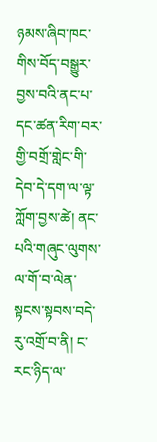ཉམས་ཞིབ་ཁང་གིས་བོད་བསྒྱུར་བྱས་བའི་ནང་པ་དང་ཚན་རིག་བར་གྱི་བགྲོ་གླེང་གི་དེབ་དེ་དག་ལ་ལྟ་ཀློག་བྱས་ཚེ། ནང་པའི་གཞུང་ལུགས་ལ་གོ་བ་ལེན་སྟངས་སྟབས་བདེ་རུ་འགྲོ་བ་ནི། ང་རང་ཉིད་ལ་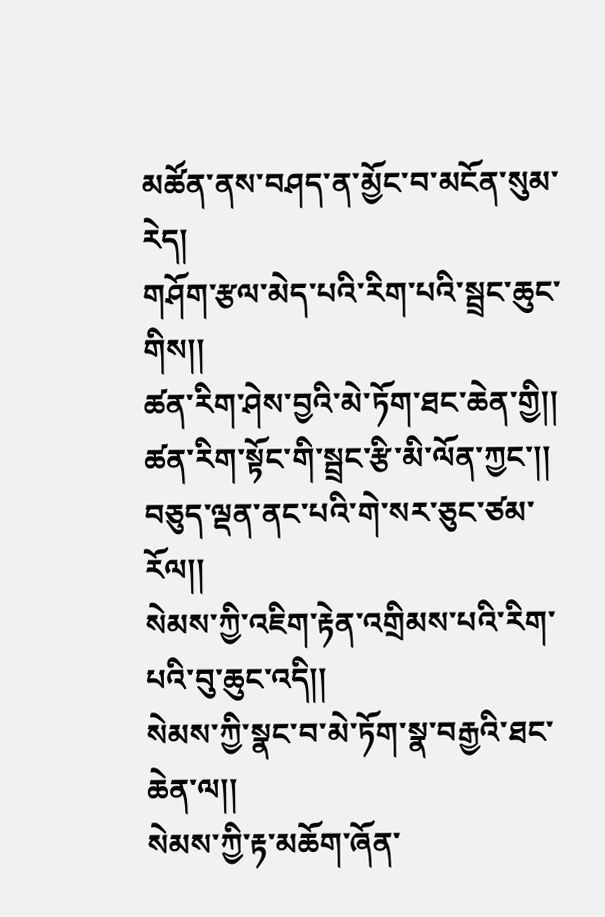མཚོན་ནས་བཤད་ན་མྱོང་བ་མངོན་སུམ་རེད།
གཤོག་རྩལ་མེད་པའི་རིག་པའི་སྦྲང་ཆུང་གིས།།
ཚན་རིག་ཤེས་བྱའི་མེ་ཏོག་ཐང་ཆེན་གྱི།།
ཚན་རིག་སྟོང་གི་སྦྲང་རྩི་མི་ལོན་ཀྱང་།།
བཅུད་ལྡན་ནང་པའི་གེ་སར་ཅུང་ཙམ་རོལ།།
སེམས་ཀྱི་འཇིག་རྟེན་འགྲིམས་པའི་རིག་པའི་བུ་ཆུང་འདི།།
སེམས་ཀྱི་སྣང་བ་མེ་ཏོག་སྣ་བརྒྱའི་ཐང་ཆེན་ལ།།
སེམས་ཀྱི་རྟ་མཆོག་ཞོན་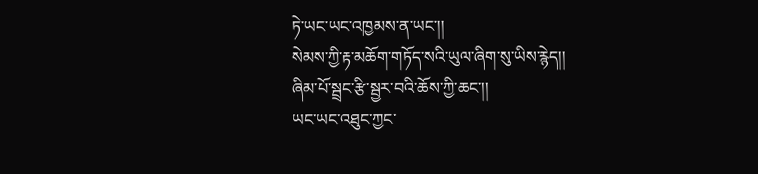ཏེ་ཡང་ཡང་འཁྱམས་ན་ཡང་།།
སེམས་ཀྱི་རྟ་མཆོག་གཏོད་སའི་ཡུལ་ཞིག་སུ་ཡིས་རྙེད།།
ཞིམ་པོ་སྦྲང་རྩི་སྦྱར་བའི་ཆོས་ཀྱི་ཆང་།།
ཡང་ཡང་འཐུང་ཀྱང་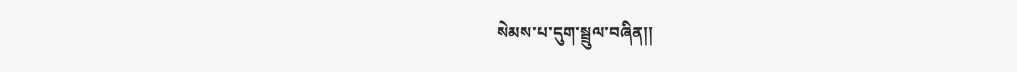སེམས་པ་དུག་སྦྲུལ་བཞིན།།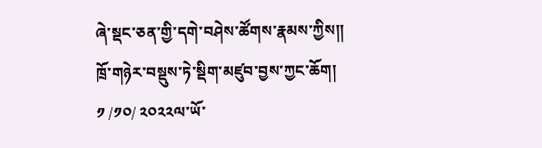ཞེ་སྡང་ཅན་གྱི་དགེ་བཤེས་ཚོགས་རྣམས་ཀྱིས།།
ཁྲོ་གཉེར་བསྡུས་ཏེ་སྡིག་མཛུབ་བྱས་ཀྱང་ཆོག།
༡ /༡༠/ ༢༠༢༢ལ་ཡོ་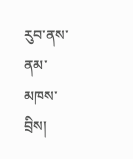རུབ་ནས་ནམ་མཁས་བྲིས།